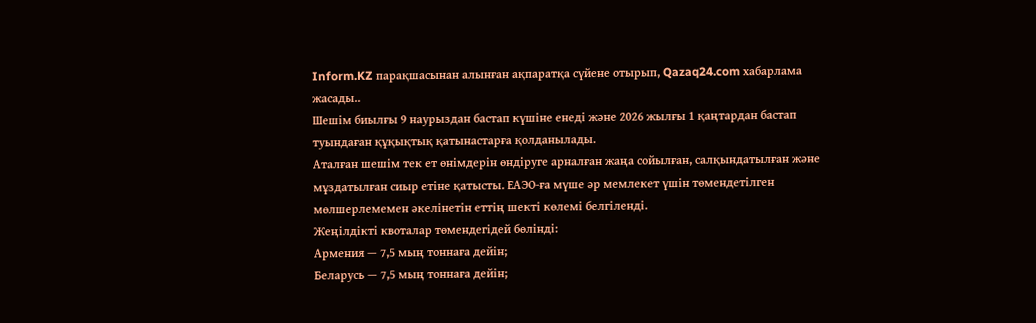Inform.KZ парақшасынан алынған ақпаратқа сүйене отырып, Qazaq24.com хабарлама жасады..
Шешім биылғы 9 наурыздан бастап күшіне енеді және 2026 жылғы 1 қаңтардан бастап туындаған құқықтық қатынастарға қолданылады.
Аталған шешім тек ет өнімдерін өндіруге арналған жаңа сойылған, салқындатылған және мұздатылған сиыр етіне қатысты. ЕАЭО-ға мүше әр мемлекет үшін төмендетілген мөлшерлемемен әкелінетін еттің шекті көлемі белгіленді.
Жеңілдікті квоталар төмендегідей бөлінді:
Армения — 7,5 мың тоннаға дейін;
Беларусь — 7,5 мың тоннаға дейін;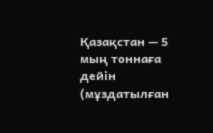Қазақстан — 5 мың тоннаға дейін (мұздатылған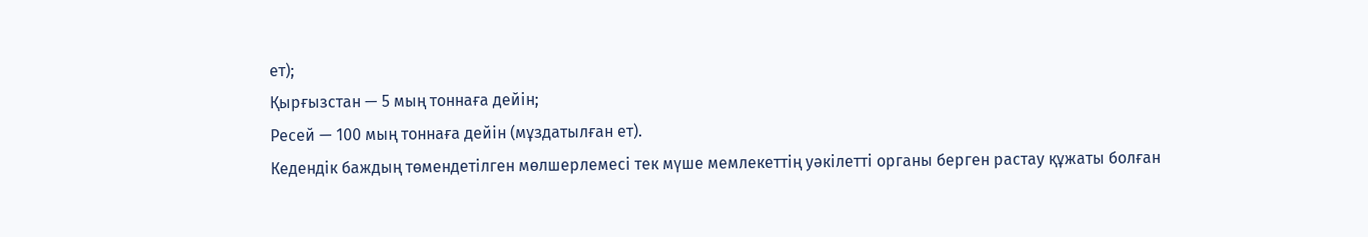ет);
Қырғызстан — 5 мың тоннаға дейін;
Ресей — 100 мың тоннаға дейін (мұздатылған ет).
Кедендік баждың төмендетілген мөлшерлемесі тек мүше мемлекеттің уәкілетті органы берген растау құжаты болған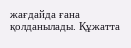жағдайда ғана қолданылады. Құжатта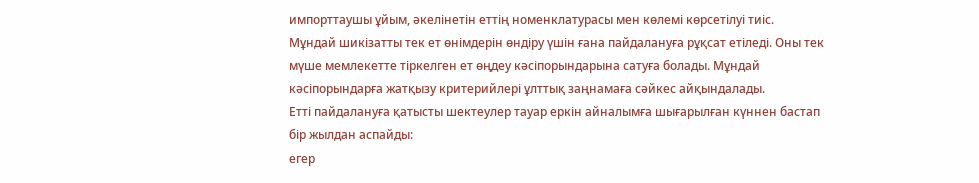импорттаушы ұйым, әкелінетін еттің номенклатурасы мен көлемі көрсетілуі тиіс.
Мұндай шикізатты тек ет өнімдерін өндіру үшін ғана пайдалануға рұқсат етіледі. Оны тек мүше мемлекетте тіркелген ет өңдеу кәсіпорындарына сатуға болады. Мұндай кәсіпорындарға жатқызу критерийлері ұлттық заңнамаға сәйкес айқындалады.
Етті пайдалануға қатысты шектеулер тауар еркін айналымға шығарылған күннен бастап бір жылдан аспайды:
егер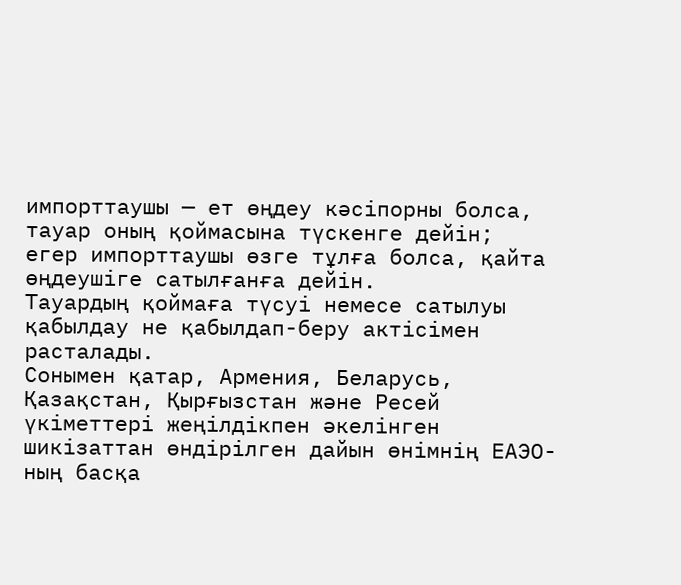импорттаушы — ет өңдеу кәсіпорны болса, тауар оның қоймасына түскенге дейін;
егер импорттаушы өзге тұлға болса, қайта өңдеушіге сатылғанға дейін.
Тауардың қоймаға түсуі немесе сатылуы қабылдау не қабылдап-беру актісімен расталады.
Сонымен қатар, Армения, Беларусь, Қазақстан, Қырғызстан және Ресей үкіметтері жеңілдікпен әкелінген шикізаттан өндірілген дайын өнімнің ЕАЭО-ның басқа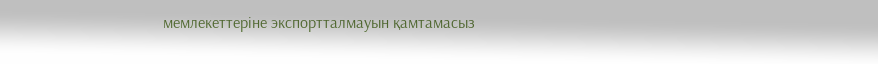мемлекеттеріне экспортталмауын қамтамасыз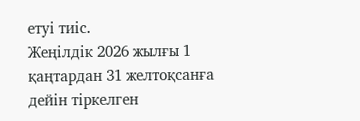етуі тиіс.
Жеңілдік 2026 жылғы 1 қаңтардан 31 желтоқсанға дейін тіркелген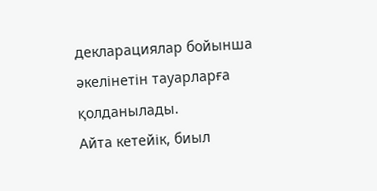декларациялар бойынша әкелінетін тауарларға қолданылады.
Айта кетейік, биыл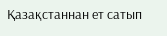Қазақстаннан ет сатып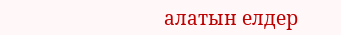алатын елдер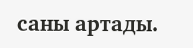саны артады.